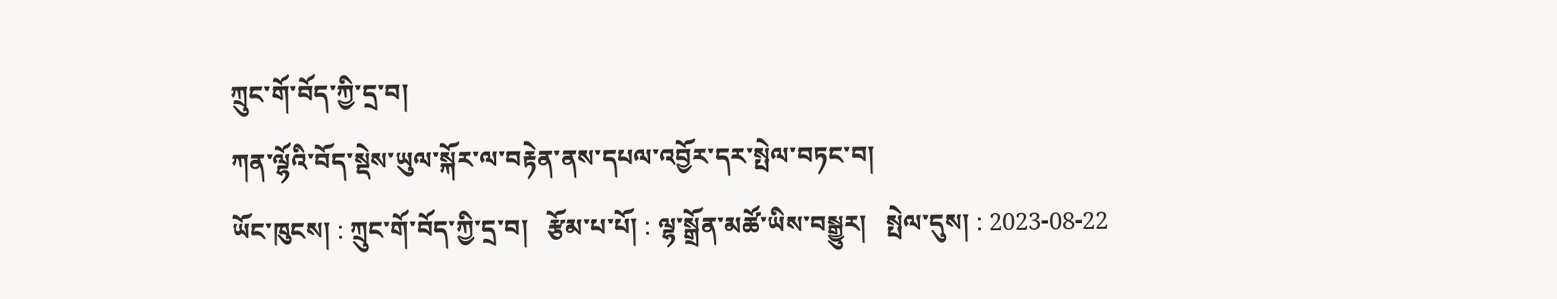ཀྲུང་གོ་བོད་ཀྱི་དྲ་བ།
ཀན་ལྷོའི་བོད་སྡེས་ཡུལ་སྐོར་ལ་བརྟེན་ནས་དཔལ་འབྱོར་དར་སྤེལ་བཏང་བ།
ཡོང་ཁུངས། : ཀྲུང་གོ་བོད་ཀྱི་དྲ་བ།   རྩོམ་པ་པོ། : ལྷ་སྒྲོན་མཚོ་ཡིས་བསྒྱུར།   སྤེལ་དུས། : 2023-08-22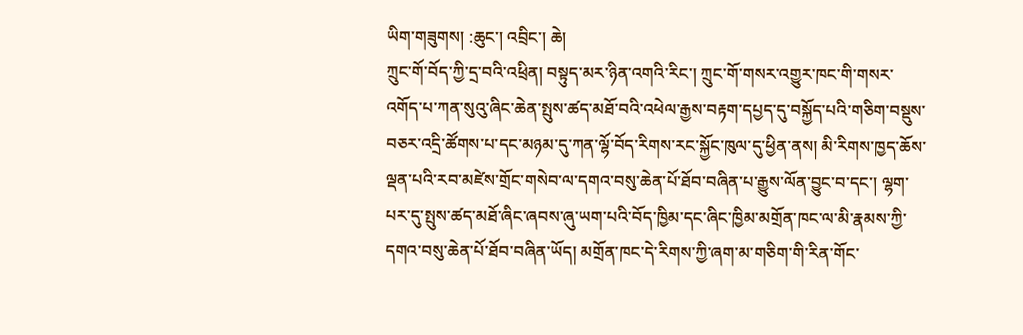ཡིག་གཟུགས། :ཆུང་། འབྲིང་། ཆེ།
ཀྲུང་གོ་བོད་ཀྱི་དྲ་བའི་འཕྲིན། བསྟུད་མར་ཉིན་འགའི་རིང་། ཀྲུང་གོ་གསར་འགྱུར་ཁང་གི་གསར་འགོད་པ་ཀན་སུའུ་ཞིང་ཆེན་སྤུས་ཚད་མཐོ་བའི་འཕེལ་རྒྱས་བརྟག་དཔྱད་དུ་བསྐྱོད་པའི་གཅིག་བསྡུས་བཅར་འདྲི་ཚོགས་པ་དང་མཉམ་དུ་ཀན་ལྷོ་བོད་རིགས་རང་སྐྱོང་ཁུལ་དུ་ཕྱིན་ནས། མི་རིགས་ཁྱད་ཆོས་ལྡན་པའི་རབ་མཛེས་གྲོང་གསེབ་ལ་དགའ་བསུ་ཆེན་པོ་ཐོབ་བཞིན་པ་རྒྱུས་ལོན་བྱུང་བ་དང་། ལྷག་པར་དུ་སྤུས་ཚད་མཐོ་ཞིང་ཞབས་ཞུ་ཡག་པའི་བོད་ཁྱིམ་དང་ཞིང་ཁྱིམ་མགྲོན་ཁང་ལ་མི་རྣམས་ཀྱི་དགའ་བསུ་ཆེན་པོ་ཐོབ་བཞིན་ཡོད། མགྲོན་ཁང་དེ་རིགས་ཀྱི་ཞག་མ་གཅིག་གི་རིན་གོང་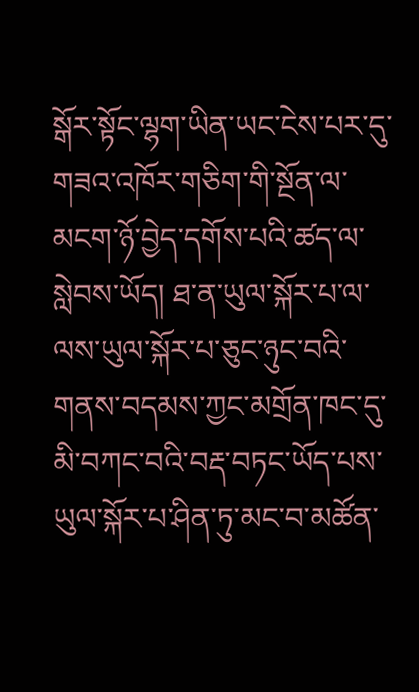སྒོར་སྟོང་ལྷག་ཡིན་ཡང་ངེས་པར་དུ་གཟའ་འཁོར་གཅིག་གི་སྔོན་ལ་མངག་ཉོ་བྱེད་དགོས་པའི་ཚད་ལ་སླེབས་ཡོད། ཐ་ན་ཡུལ་སྐོར་པ་ལ་ལས་ཡུལ་སྐོར་པ་ཅུང་ཉུང་བའི་གནས་བདམས་ཀྱང་མགྲོན་ཁང་དུ་མི་བཀང་བའི་བརྡ་བཏང་ཡོད་པས་ཡུལ་སྐོར་པ་ཤིན་ཏུ་མང་བ་མཚོན་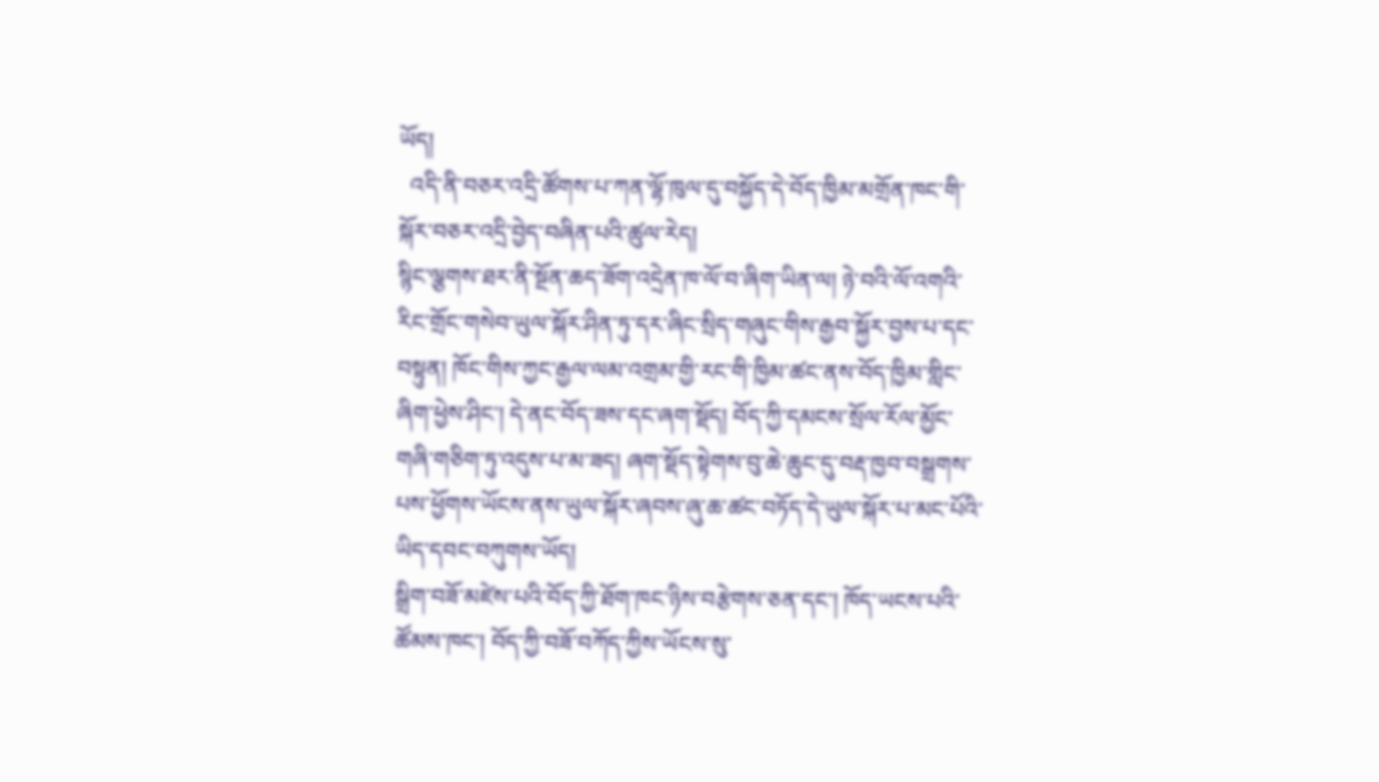ཡོད།
  འདི་ནི་བཅར་འདྲི་ཚོགས་པ་ཀན་ལྷོ་ཁུལ་དུ་བསྐྱོད་དེ་བོད་ཁྱིམ་མགྲོན་ཁང་གི་སྐོར་བཅར་འདྲི་བྱེད་བཞིན་པའི་ཚུལ་རེད།
སྙིང་ལྕགས་ཐར་ནི་སྔོན་ཆད་ཟོག་འདྲེན་ཁ་ལོ་བ་ཞིག་ཡིན་ལ། ཉེ་བའི་ལོ་འགའི་རིང་གྲོང་གསེབ་ཡུལ་སྐོར་ཤིན་ཏུ་དར་ཞིང་སྲིད་གཞུང་གིས་རྒྱབ་སྐྱོར་བྱས་པ་དང་བསྟུན། ཁོང་གིས་ཀྱང་རྒྱལ་ལམ་འགྲམ་གྱི་རང་གི་ཁྱིམ་ཚང་ནས་བོད་ཁྱིམ་གླིང་ཞིག་ཕྱེས་ཤིང་། དེ་ནང་བོད་ཟས་དང་ཞག་སྡོད། བོད་ཀྱི་དམངས་སྲོལ་རོལ་མྱོང་གཞི་གཅིག་ཏུ་འདུས་པ་མ་ཟད། ཞག་སྡོད་སྟེགས་བུ་ཆེ་ཆུང་དུ་བརྡ་ཁྱབ་བསྒྲགས་པས་ཕྱོགས་ཡོངས་ནས་ཡུལ་སྐོར་ཞབས་ཞུ་ཆ་ཚང་བཏོད་དེ་ཡུལ་སྐོར་པ་མང་པོའི་ཡིད་དབང་བཀུགས་ཡོད།
སྒྲིག་བཟོ་མཛེས་པའི་བོད་ཀྱི་ཐོག་ཁང་ཉིས་བརྩེགས་ཅན་དང་། ཁོད་ཡངས་པའི་ཚོམས་ཁང་། བོད་ཀྱི་བཟོ་བཀོད་ཀྱིས་ཡོངས་སུ་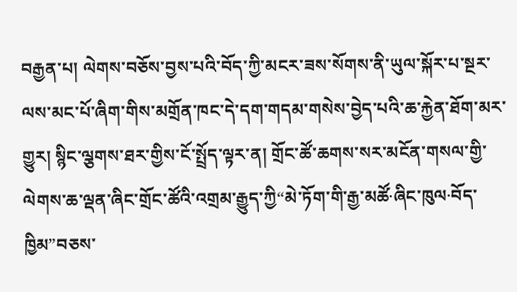བརྒྱན་པ། ལེགས་བཅོས་བྱས་པའི་བོད་ཀྱི་མངར་ཟས་སོགས་ནི་ཡུལ་སྐོར་པ་སྔར་ལས་མང་པོ་ཞིག་གིས་མགྲོན་ཁང་དེ་དག་གདམ་གསེས་བྱེད་པའི་ཆ་རྐྱེན་ཐོག་མར་གྱུར། སྙིང་ལྕགས་ཐར་གྱིས་ངོ་སྤྲོད་ལྟར་ན། གྲོང་ཚོ་ཆགས་སར་མངོན་གསལ་གྱི་ལེགས་ཆ་ལྡན་ཞིང་གྲོང་ཚོའི་འགྲམ་རྒྱུད་ཀྱི“མེ་ཏོག་གི་རྒྱ་མཚོ·ཞིང་ཁུལ·བོད་ཁྱིམ”བཅས་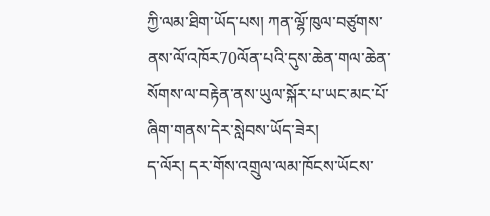ཀྱི་ལམ་ཐིག་ཡོད་པས། ཀན་ལྷོ་ཁུལ་བཙུགས་ནས་ལོ་འཁོར70ལོན་པའི་དུས་ཆེན་གལ་ཆེན་སོགས་ལ་བརྟེན་ནས་ཡུལ་སྐོར་པ་ཡང་མང་པོ་ཞིག་གནས་དེར་སླེབས་ཡོད་ཟེར།
ད་ལོར། དར་གོས་འགྲུལ་ལམ་ཁོངས་ཡོངས་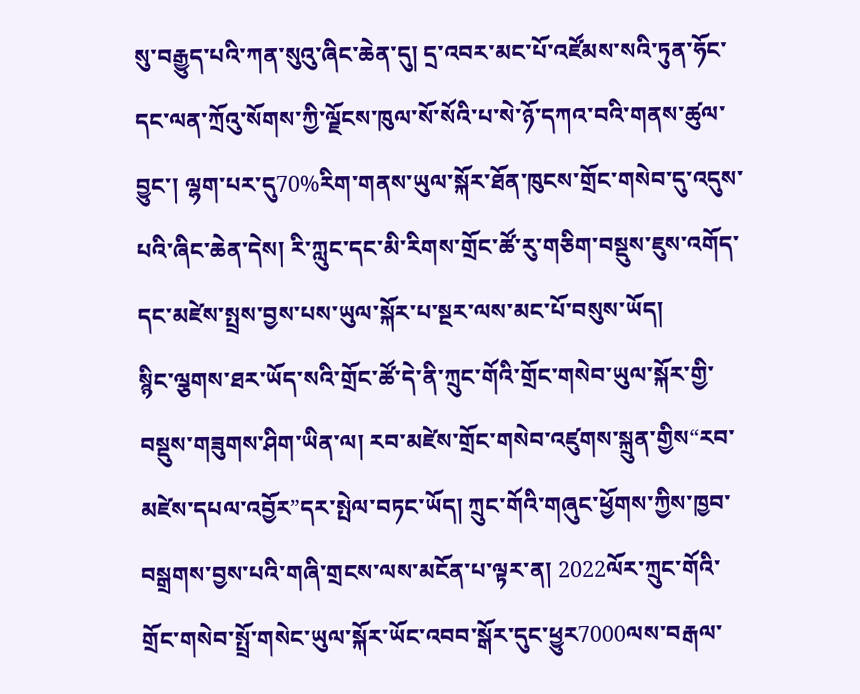སུ་བརྒྱུད་པའི་ཀན་སུའུ་ཞིང་ཆེན་དུ། དྲ་འབར་མང་པོ་འཛོམས་སའི་ཏུན་ཧོང་དང་ལན་ཀྲོའུ་སོགས་ཀྱི་ལྗོངས་ཁུལ་སོ་སོའི་པ་སེ་ཉོ་དཀའ་བའི་གནས་ཚུལ་བྱུང་། ལྷག་པར་དུ70%རིག་གནས་ཡུལ་སྐོར་ཐོན་ཁུངས་གྲོང་གསེབ་དུ་འདུས་པའི་ཞིང་ཆེན་དེས། རི་ཀླུང་དང་མི་རིགས་གྲོང་ཚོ་རུ་གཅིག་བསྡུས་ཇུས་འགོད་དང་མཛེས་སྤྲས་བྱས་པས་ཡུལ་སྐོར་པ་སྔར་ལས་མང་པོ་བསུས་ཡོད།
སྙིང་ལྕགས་ཐར་ཡོད་སའི་གྲོང་ཚོ་དེ་ནི་ཀྲུང་གོའི་གྲོང་གསེབ་ཡུལ་སྐོར་གྱི་བསྡུས་གཟུགས་ཤིག་ཡིན་ལ། རབ་མཛེས་གྲོང་གསེབ་འཛུགས་སྐྲུན་གྱིས“རབ་མཛེས་དཔལ་འབྱོར”དར་སྤེལ་བཏང་ཡོད། ཀྲུང་གོའི་གཞུང་ཕྱོགས་ཀྱིས་ཁྱབ་བསྒྲགས་བྱས་པའི་གཞི་གྲངས་ལས་མངོན་པ་ལྟར་ན། 2022ལོར་ཀྲུང་གོའི་གྲོང་གསེབ་སྤྲོ་གསེང་ཡུལ་སྐོར་ཡོང་འབབ་སྒོར་དུང་ཕྱུར7000ལས་བརྒལ་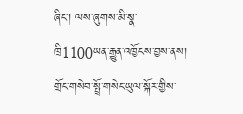ཞིང་། ལས་ཞུགས་མི་སྣ་ཁྲི1100ཡན་རྒྱུན་འཁྱོངས་བྱས་ནས། གྲོང་གསེབ་སྤྲོ་གསེང་ཡུལ་སྐོར་གྱིས་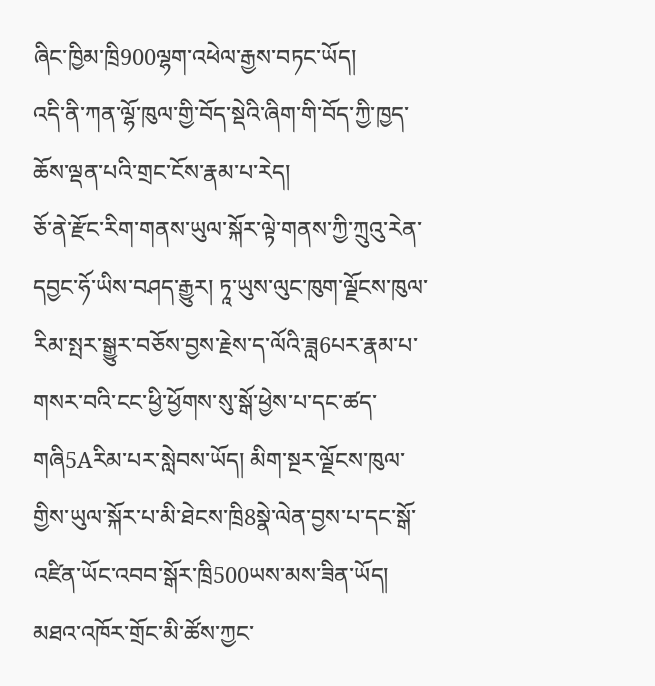ཞིང་ཁྱིམ་ཁྲི900ལྷག་འཕེལ་རྒྱས་བཏང་ཡོད།
འདི་ནི་ཀན་ལྷོ་ཁུལ་གྱི་བོད་སྡེའི་ཞིག་གི་བོད་ཀྱི་ཁྱད་ཆོས་ལྡན་པའི་གྲང་ངོས་རྣམ་པ་རེད།
ཅོ་ནེ་རྫོང་རིག་གནས་ཡུལ་སྐོར་ལྟེ་གནས་ཀྱི་ཀྲུའུ་རེན་དབྱང་ཧོ་ཡིས་བཤད་རྒྱུར། ཏཱ་ཡུས་ལུང་ཁུག་ལྗོངས་ཁུལ་རིམ་སྤར་སྒྱུར་བཅོས་བྱས་རྗེས་ད་ལོའི་ཟླ6པར་རྣམ་པ་གསར་བའི་ངང་ཕྱི་ཕྱོགས་སུ་སྒོ་ཕྱེས་པ་དང་ཚད་གཞི5Aརིམ་པར་སླེབས་ཡོད། མིག་སྔར་ལྗོངས་ཁུལ་གྱིས་ཡུལ་སྐོར་པ་མི་ཐེངས་ཁྲི8སྣེ་ལེན་བྱས་པ་དང་སྒོ་འཛིན་ཡོང་འབབ་སྒོར་ཁྲི500ཡས་མས་ཟིན་ཡོད། མཐའ་འཁོར་གྲོང་མི་ཚོས་ཀྱང་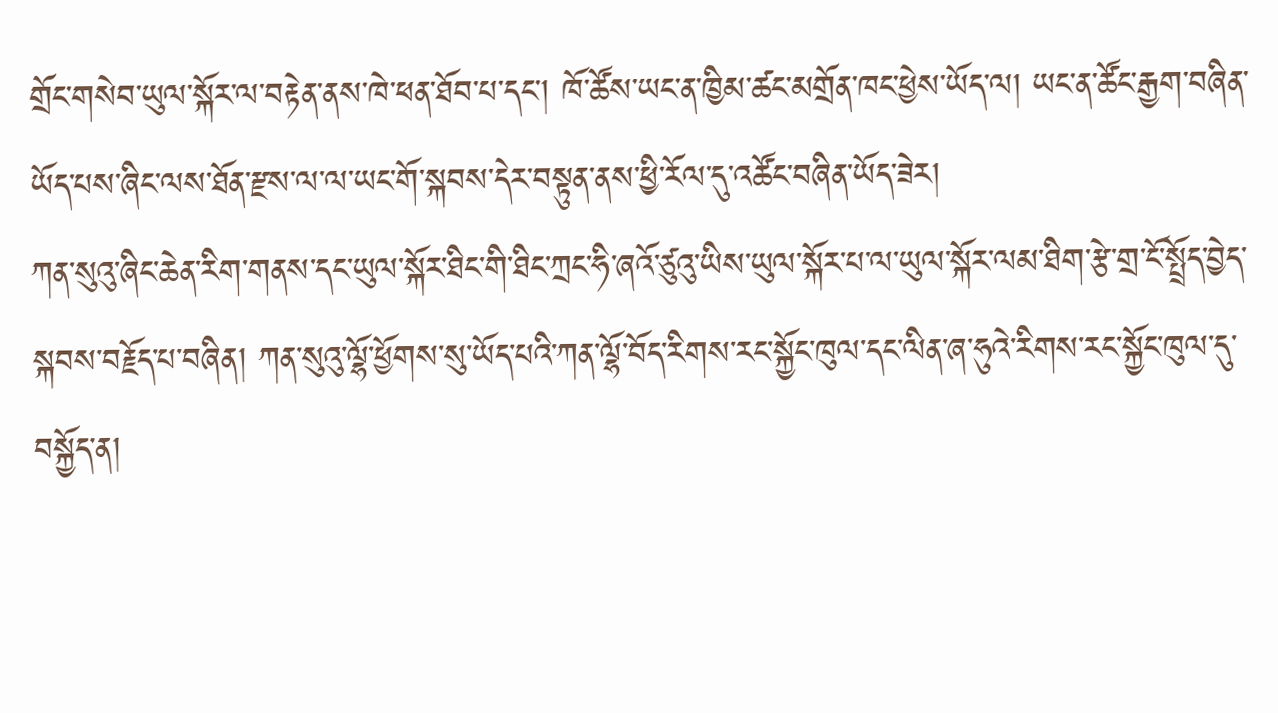གྲོང་གསེབ་ཡུལ་སྐོར་ལ་བརྟེན་ནས་ཁེ་ཕན་ཐོབ་པ་དང་། ཁོ་ཚོས་ཡང་ན་ཁྱིམ་ཚང་མགྲོན་ཁང་ཕྱེས་ཡོད་ལ། ཡང་ན་ཚོང་རྒྱག་བཞིན་ཡོད་པས་ཞིང་ལས་ཐོན་རྫས་ལ་ལ་ཡང་གོ་སྐབས་དེར་བསྟུན་ནས་ཕྱི་རོལ་དུ་འཚོང་བཞིན་ཡོད་ཟེར།
ཀན་སུའུ་ཞིང་ཆེན་རིག་གནས་དང་ཡུལ་སྐོར་ཐིང་གི་ཐིང་ཀྲང་ཧི་ཞའོ་ཙུའུ་ཡིས་ཡུལ་སྐོར་པ་ལ་ཡུལ་སྐོར་ལམ་ཐིག་རྩེ་གྲ་ངོ་སྤྲོད་བྱེད་སྐབས་བརྗོད་པ་བཞིན། ཀན་སུའུ་ལྷོ་ཕྱོགས་སུ་ཡོད་པའི་ཀན་ལྷོ་བོད་རིགས་རང་སྐྱོང་ཁུལ་དང་ལིན་ཞ་ཧུའེ་རིགས་རང་སྐྱོང་ཁུལ་དུ་བསྐྱོད་ན།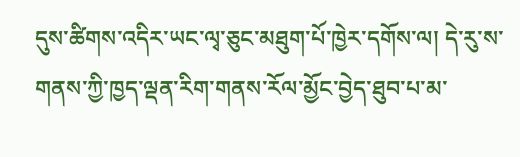དུས་ཚིགས་འདིར་ཡང་ལྭ་ཅུང་མཐུག་པོ་ཁྱེར་དགོས་ལ། དེ་རུ་ས་གནས་ཀྱི་ཁྱད་ལྡན་རིག་གནས་རོལ་མྱོང་བྱེད་ཐུབ་པ་མ་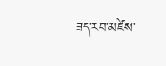ཟད་རབ་མཛེས་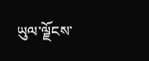ཡུལ་ལྗོངས་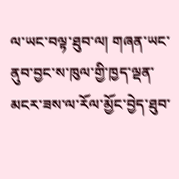ལ་ཡང་བལྟ་ཐུབ་ལ། གཞན་ཡང་ནུབ་བྱང་ས་ཁུལ་གྱི་ཁྱད་ལྡན་མངར་ཟས་ལ་རོལ་མྱོང་བྱེད་ཐུབ་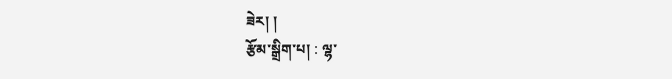ཟེར། །
རྩོམ་སྒྲིག་པ། : ལྷ་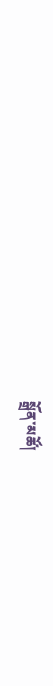སྒྲོན་མཚོ།